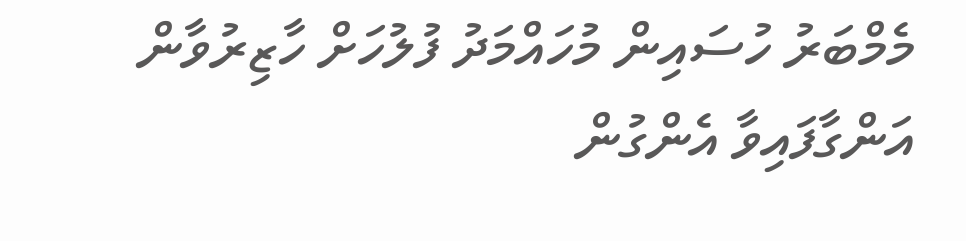މެމްބަރު ހުސައިން މުހައްމަދު ފުލުހަށް ހާޒިރުވާން އަންގާފައިވާ އެންގުން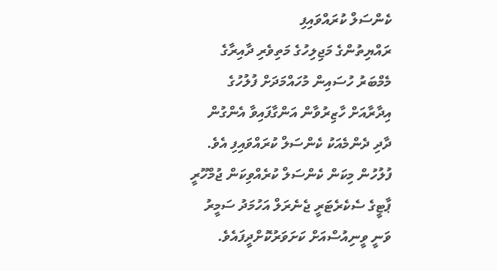ކެންސަލް ކުރައްވައިފި
ރައްޔިތުންގެ މަޖިލިހުގެ މަތިވެރި ދާއިރާގެ މެމްބަރު ހުސައިން މުހައްމަދަށް ފުލުހުގެ އިދާރާއަށް ހާޒިރުވާން އަންގާފައިވާ އެންގުން ދާދި ދެންމެއަކު ކެންސަލް ކުރައްވައިފި އެވެ.
ފުލުހުން މިކަން ކެންސަލް ކުރެއްވިކަން ޖުމްހޫރީ ޕާޓީގެ ސެކެރެޓަރީ ޖެނެރަލް އަހުމަދު ސަމީރު ވަނީ ވީނިއުސްއަށް ކަށަވަރުކޮށްދީފައެވެ.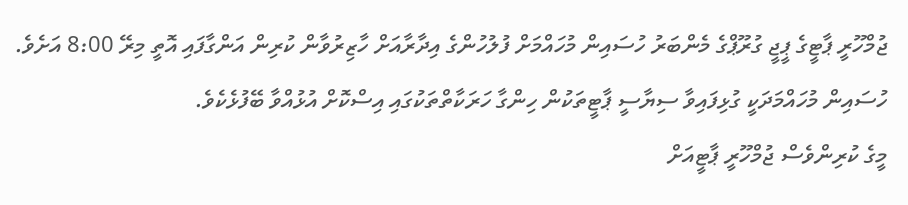ޖުމްހޫރީ ޕާޓީގެ ޕީޖީ ގުރޫޕްގެ މެންބަރު ހުސައިން މުހައްމަށް ފުލުހުންގެ އިދާރާއަށް ހާޒިރުވާން ކުރިން އަންގާފައި އޮތީ މިރޭ 8:00 އަށެވެ.
ހުސައިން މުހައްމަދަކީ ގުޅިފައިވާ ސިޔާސީ ޕާޓީތަކުން ހިންގާ ހަރަކާތްތަކުގައި އިސްކޮށް އުޅުއްވާ ބޭފުޅެކެވެ.
މީގެ ކުރިންވެސް ޖުމްހޫރީ ޕާޓީއަށް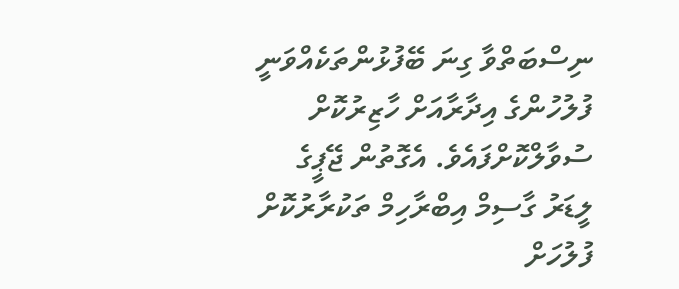ނިސްބަތްވާ ގިނަ ބޭފުޅުންތަކެއްވަނީ ފުލުހުންގެ އިދާރާއަށް ހާޒިރުކޮށް ސުވާލްކޮށްފައެވެ. އެގޮތުން ޖޭޕީގެ ލީޑަރު ގާސިމް އިބްރާހިމް ތަކުރާރުކޮށް ފުލުހަށް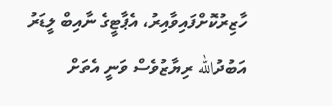ހާޒިރުކޮށްފައިވާއިރު، އެޕާޓީގެ ނާއިބް ލީޑަރު އަބުދުالله ރިޔާޒުވެސް ވަނީ އެތަށް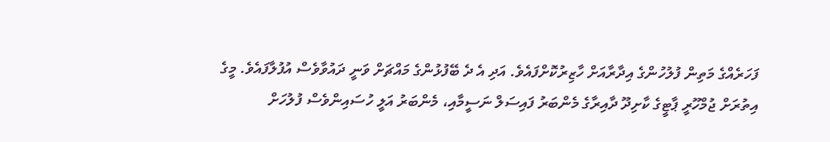ފަހަރެއްގެ މަތިން ފުލުހުންގެ އިދާރާއަށް ހާޒިރުކޮށްފައެވެ. އަދި އެ ދެ ބޭފުޅުންގެ މައްޗަށް ވަނީ ދައުވާވެސް އުފުލާފައެވެ. މީގެ އިތުރަށް ޖުމްހޫރީ ޕާޓީގެ ކާށިދޫ ދާއިރާގެ މެންބަރު ފައިސަލް ނަސީމާއި، މެންބަރު އަލީ ހުސައިންވެސް ފުލުހަށް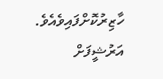ހާޒިރުކޮށްފައިވެއެވެ.
އަރުޝީފަށް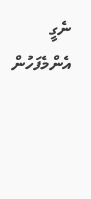ނެގީ
އެންމެފަހުން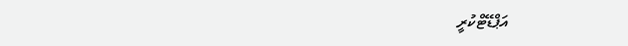އަޕްޑޭޓްކުރީ